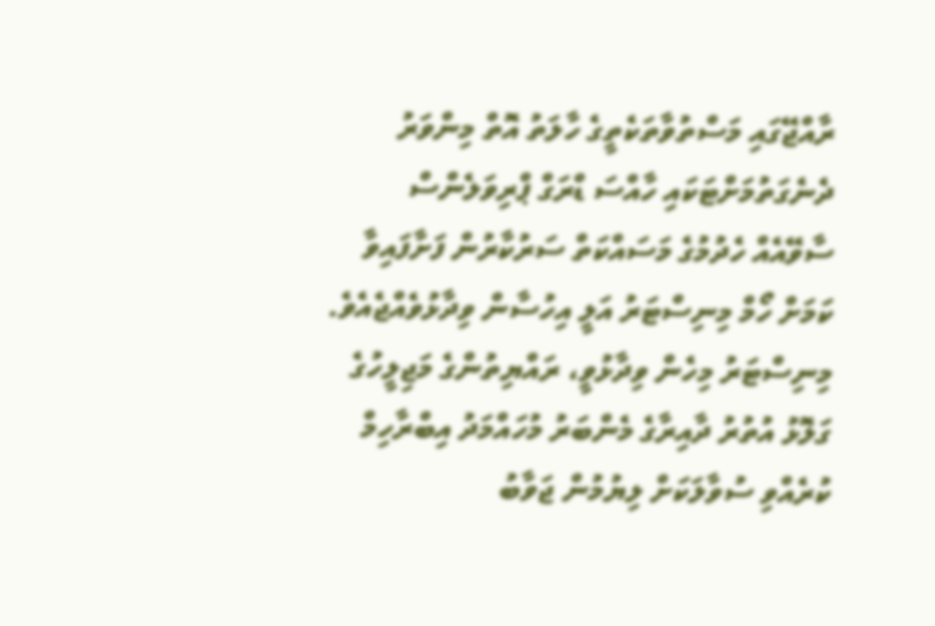ރާއްޖޭގައި މަސްތުވާތަކެތީގެ ހާލަތު އޮތް މިންވަރު ދެނެގަތުމަށްޓަކައި ހާއްސަ ޑްރަގް ޕްރިވަލެންސް ސާވޭއެއް ހެދުމުގެ މަސައްކަތް ސަރުކާރުން ފަށާފައިވާ ކަމަށް ހޯމް މިނިސްޓަރު އަލީ އިހުސާން ވިދާޅުވެއްޖެއެވެ. މިނިސްޓަރު މިހެން ވިދާޅުވީ، ރައްޔިތުންގެ މަޖިލީހުގެ ގަލޮޅު އުތުރު ދާއިރާގެ މެންބަރު މުހައްމަދު އިބްރާހިމް ކުރެއްވި ސުވާލަކަށް ލިޔުމުން ޖަވާބު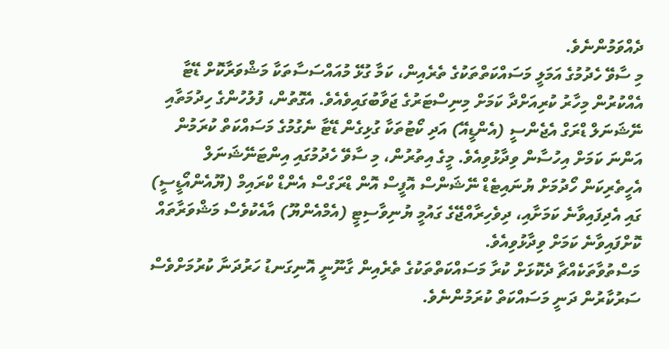ދެއްވަމުންނެވެ.
މި ސާވޭ ހެދުމުގެ އަމަލީ މަސައްކަތްތަކުގެ ތެރެއިން، ކަމާ ގުޅޭ މުއައްސަސާތަކާ މަޝްވަރާކޮށް ޑޭޓާ އެއްކުރުން މިހާރު ކުރިއަށްދާ ކަމަށް މިނިސްޓަރުގެ ޖަވާބުގައިވެއެވެ. އެގޮތުން، ފުލުހުންގެ ހިދުމަތާއި ނޭޝަނަލް ޑްރަގް އެޖެންސީ (އެންޑީއޭ) އަދި ކޯޓުތަކާ ގުޅިގެން ޑޭޓާ ނެގުމުގެ މަސައްކަތް ކުރަމުން އަންނަ ކަމަށް އިހުސާން ވިދާޅުވިއެވެ. މީގެ އިތުރުން، މި ސާވޭ ހެދުމުގައި އިންޓަނޭޝަނަލް އެހީތެރިކަން ހޯދުމަށް ޔުނައިޓެޑް ނޭޝަންސް އޮފީސް އޮން ޑްރަގްސް އެންޑް ކްރައިމް (ޔޫއެންއޯޑީސީ) ގައި އެދިފައިވާނެ ކަމަށާއި، ދިވެހިރާއްޖޭގެ ގައުމީ ޔުނިވާސިޓީ (އެމްއެންޔޫ) އާއެކުވެސް މަޝްވަރާތައް ކޮށްފައިވާނެ ކަމަށް ވިދާޅުވިއެވެ.
މަސްތުވާތަކެއްޗާ ދެކޮޅަށް ކުރާ މަސައްކަތްތަކުގެ ތެރެއިން ގާނޫނީ އޮނިގަނޑު ހަރުދަނާ ކުރުމަށްވެސް ސަރުކާރުން ދަނީ މަސައްކަތް ކުރަމުންނެވެ.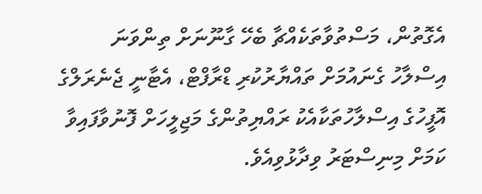އެގޮތުން، މަސްތުވާތަކެއްޗާ ބެހޭ ގާނޫނަށް ތިންވަނަ އިސްލާހު ގެނައުމަށް ތައްޔާރުކުރި ޑްރާފްޓް، އެޓާނީ ޖެނެރަލްގެ އޮފީހުގެ އިސްލާހުތަކާއެކު ރައްޔިތުންގެ މަޖިލީހަށް ފޮނުވާފައިވާ ކަމަށް މިނިސްޓަރު ވިދާޅުވިއެވެ.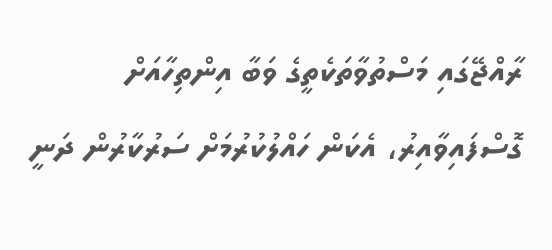ރާއްޖޭގައި މަސްތުވާތަކެތީގެ ވަބާ އިންތިހާއަށް ގޮސްފައިވާއިރު، އެކަން ހައްލުކުރުމަށް ސަރުކާރުން ދަނީ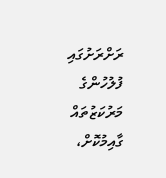ރަށްރަށުގައި ފުލުހުންގެ މަރުކަޒުތައް ގާއިމުކޮށް،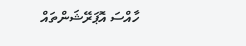ހާއްސަ އޮޕަރޭޝަންތައް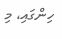ހިންގައި، މި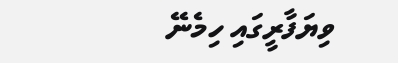ވިޔަފާރީގައި ހިމެނޭ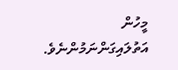މީހުން އަތުލައިގަންނަމުންނެވެ.